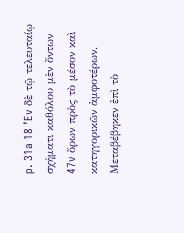p. 31a 18 ’Ev δὲ τῷ τελευταίῳ σχήματι καθόλου μὲν ὄντων 47v ὅρων πρὸς τὸ μέσον καὶ κατηγορικῶν ἀμφοτέρων. Μεταβέβηκεν ἐπὶ τὸ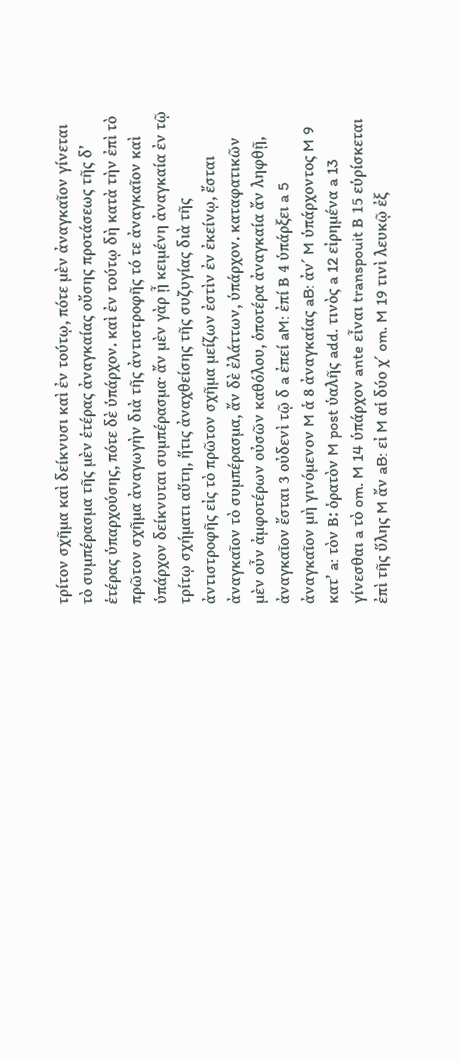τρίτον σχῆμα καὶ δείκνυσι καὶ ἐν τούτῳ, πότε μὲν ἀναγκαῖον γίνεται τὸ συμπέρασμα τῆς μὲν ἑτέρας ἀναγκαίας οὔσης προτάσεως τῆς δ’ ἑτέρας ὑπαρχούσης, πότε δὲ ὑπάρχον. καὶ ἐν τούτῳ δὴ κατὰ τὴν ἐπὶ τὸ πρῶτον σχῆμα ἀναγωγὴν διὰ τῆς ἀντιστροφῆς τό τε ἀναγκαῖον καὶ ὑπάρχον δείκνυται συμπέρασμα· ἄν μὲν γὰρ ᾖ κειμένη ἀναγκαία ἐν τῷ τρίτῳ σχήματι αὕτη, ἥτις ἀναχθείσης τῆς συζυγίας διὰ τῆς ἀντιστροφῆς εἰς τὸ πρῶτον σχῆμα μείζων ἐστὶν ἐν ἐκείνῳ, ἔσται ἀναγκαῖον τὸ συμπέρασμα, ἄν δὲ ἐλάττων, ὑπάρχον. καταφατικῶν μὲν οὖν ἀμφοτέρων οὐσῶν καθόλου, ὁποτέρα ἀναγκαία ἄν ληφθῇ, ἀναγκαῖον ἔσται 3 οὐδενὶ τῷ δ a ἐπεί aM: ἐπί Β 4 ὑπάρξει a 5 ἀναγκαῖον μὴ γινόμενον M ἁ 8 ἀναγκαίας aB: ἀν΄ M ὑπάρχοντος M 9 κατ’ a: τὸν Β: ὁρατὸν M post ὑαλῆς add. τινὸς a 12 εἰρημένα a 13 γίνεσθαι a τὸ om. M 14 ὑπάρχον ante εἶναι transpouit Β 15 εὑρίσκεται ἐπὶ τῆς ὕλης M ἄν aB: εἰ M αἱ δύο χ΄ om. M 19 τινὶ λευκῷ ἐξ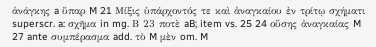ἀνάγκης a ὕπαρ M 21 Μίξις ὑπάρχοντός τε καὶ ἀναγκαίου ἐν τρίτῳ σχήματι superscr. a: σχῆμα in mg. Β 23 ποτὲ aB; item vs. 25 24 οὔσης ἀναγκαίας M 27 ante συμπέρασμα add. τὸ M μὲν om. M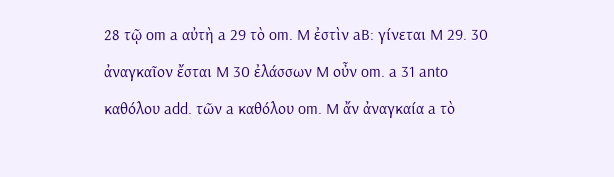28 τῷ om a αὐτὴ a 29 τὸ om. M ἐστὶν aB: γίνεται M 29. 30 ἀναγκαῖον ἔσται M 30 ἐλάσσων M οὖν om. a 31 anto καθόλου add. τῶν a καθόλου om. M ἄν ἀναγκαία a τὸ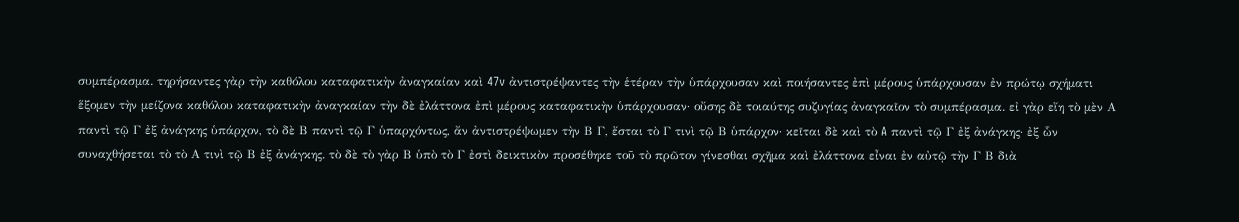συμπέρασμα. τηρήσαντες γὰρ τὴν καθόλου καταφατικὴν ἀναγκαίαν καὶ 47v ἀντιστρέψαντες τὴν ἑτέραν τὴν ὑπάρχουσαν καὶ ποιήσαντες ἐπὶ μέρους ὑπάρχουσαν ἐν πρώτῳ σχήματι ἕξομεν τὴν μείζονα καθόλου καταφατικὴν ἀναγκαίαν τὴν δὲ ἐλάττονα ἐπὶ μέρους καταφατικὴν ὑπάρχουσαν· οὔσης δὲ τοιαύτης συζυγίας ἀναγκαῖον τὸ συμπέρασμα. εἰ γὰρ εἴη τὸ μὲν Α παντὶ τῷ Γ ἐξ ἀνάγκης ὑπάρχον, τὸ δὲ Β παντὶ τῷ Γ ὑπαρχόντως, ἄν ἀντιστρέψωμεν τὴν Β Γ, ἔσται τὸ Γ τινὶ τῷ Β ὑπάρχον· κεῖται δὲ καὶ τὸ A παντὶ τῷ Γ ἐξ ἀνάγκης· ἐξ ὧν συναχθήσεται τὸ τὸ Α τινὶ τῷ Β ἐξ ἀνάγκης. τὸ δὲ τὸ γὰρ Β ὑπὸ τὸ Γ ἐστὶ δεικτικὸν προσέθηκε τοῦ τὸ πρῶτον γίνεσθαι σχῆμα καὶ ἐλάττονα εἶναι ἐν αὐτῷ τὴν Γ Β διὰ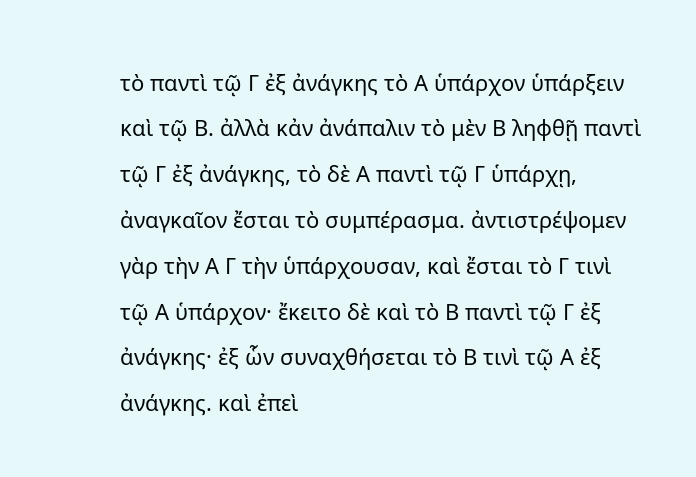τὸ παντὶ τῷ Γ ἐξ ἀνάγκης τὸ Α ὑπάρχον ὑπάρξειν καὶ τῷ Β. ἀλλὰ κἀν ἀνάπαλιν τὸ μὲν Β ληφθῇ παντὶ τῷ Γ ἐξ ἀνάγκης, τὸ δὲ Α παντὶ τῷ Γ ὑπάρχῃ, ἀναγκαῖον ἔσται τὸ συμπέρασμα. ἀντιστρέψομεν γὰρ τὴν Α Γ τὴν ὑπάρχουσαν, καὶ ἔσται τὸ Γ τινὶ τῷ Α ὑπάρχον· ἔκειτο δὲ καὶ τὸ Β παντὶ τῷ Γ ἐξ ἀνάγκης· ἐξ ὧν συναχθήσεται τὸ Β τινὶ τῷ Α ἐξ ἀνάγκης. καὶ ἐπεὶ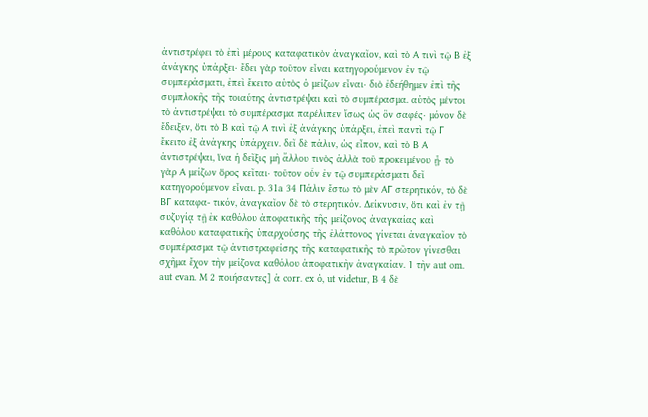ἀντιστρέφει τὸ ἐπὶ μέρους καταφατικὸν ἀναγκαῖον, καὶ τὸ Α τινὶ τῷ Β ἐξ ἀνάγκης ὑπάρξει· ἔδει γὰρ τοῦτον εἶναι κατηγορούμενον ἐν τῷ συμπεράσματι, ἐπεὶ ἔκειτο αὐτὸς ὁ μείζων εἶναι· διὸ ἐδεήθημεν ἐπὶ τῆς συμπλοκῆς τῆς τοιαύτης ἀντιστρέψαι καὶ τὸ συμπέρασμα. αὐτὸς μέντοι τὸ ἀντιστρέψαι τὸ συμπέρασμα παρέλιπεν ἴσως ὡς ὂν σαφές· μόνον δὲ ἔδειξεν, ὅτι τὸ B καὶ τῷ Α τινὶ ἐξ ἀνάγκης ὑπάρξει, ἐπεὶ παντὶ τῷ Γ ἔκειτο ἐξ ἀνάγκης ὑπάρχειν. δεῖ δὲ πάλιν, ὡς εἶπον, καὶ τὸ Β Α ἀντιστρέψαι, ἵνα ἡ δεῖξις μὴ ἄλλου τινὸς ἀλλὰ τοῦ προκειμένου ᾖ· τὸ γὰρ Α μείζων ὅρος κεῖται· τοῦτον οὖν ἐν τῷ συμπεράσματι δεῖ κατηγορούμενον εἶναι. p. 31a 34 Πάλιν ἔστω τὸ μὲν ΑΓ στερητικόν, τὸ δὲ ΒΓ καταφα- τικόν, ἀναγκαῖον δὲ τὸ στερητικόν. Δείκνυσιν, ὅτι καὶ ἐν τῇ συζυγίᾳ τῇ ἐκ καθόλου ἀποφατικῆς τῆς μείζονος ἀναγκαίας καὶ καθόλου καταφατικῆς ὑπαρχούσης τῆς ἐλάττονος γίνεται ἀναγκαῖον τὸ συμπέρασμα τῷ ἀντιστραφείσης τῆς καταφατικῆς τὸ πρῶτον γίνεσθαι σχῆμα ἔχον τὴν μείζονα καθόλου ἀποφατικὴν ἀναγκαίαν. 1 τὴν aut om. aut evan. M 2 ποιήσαντες] ἁ corr. ex ὁ, ut videtur, B 4 δὲ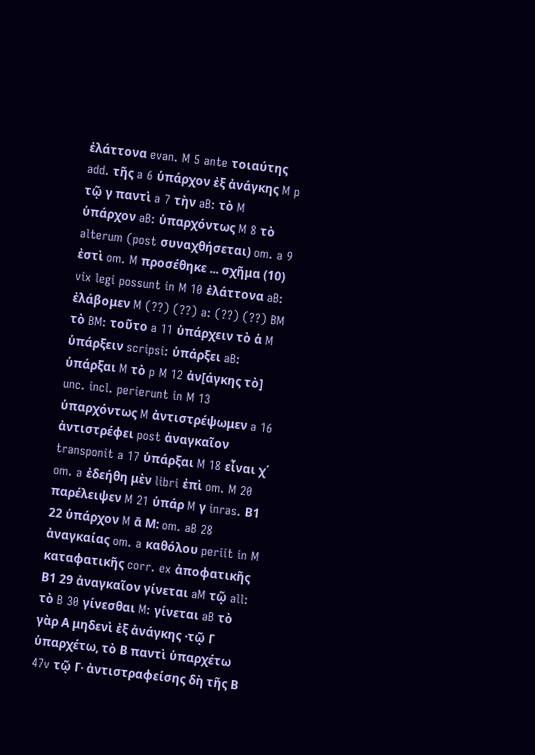ἐλάττονα evan. M 5 ante τοιαύτης add. τῆς a 6 ὑπάρχον ἐξ ἀνάγκης M p τῷ γ παντὶ a 7 τὴν aB: τὸ M ὑπάρχον aB: ὑπαρχόντως M 8 τὸ alterum (post συναχθήσεται) om. a 9 ἐστὶ om. M προσέθηκε ... σχῆμα (10) vix legi possunt in M 10 ἐλάττονα aB: ἐλάβομεν M (??) (??) a: (??) (??) BM τὸ BM: τοῦτο a 11 ὑπάρχειν τὸ ἁ M ὑπάρξειν scripsi: ὑπάρξει aB: ὑπάρξαι M τὸ p M 12 ἀν[άγκης τὸ] unc. incl. perierunt in M 13 ὑπαρχόντως M ἀντιστρέψωμεν a 16 ἀντιστρέφει post ἀναγκαῖον transponit a 17 ὑπάρξαι M 18 εἶναι χ΄ om. a ἐδεήθη μὲν libri ἐπὶ om. M 20 παρέλειψεν M 21 ὑπάρ M γ inras. Β1 22 ὑπάρχον M ᾱ Μ: om. aB 28 ἀναγκαίας om. a καθόλου periit in M καταφατικῆς corr. ex ἀποφατικῆς Β1 29 ἀναγκαῖον γίνεται aM τῷ all: τὸ B 30 γίνεσθαι M: γίνεται aB τὸ γὰρ Α μηδενὶ ἐξ ἀνάγκης ·τῷ Γ ὑπαρχέτω, τὸ Β παντὶ ὑπαρχέτω 47v τῷ Γ· ἀντιστραφείσης δὴ τῆς Β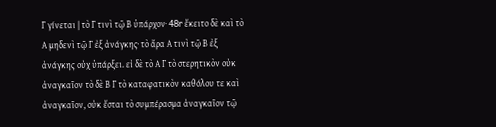Γ γίνεται | τὸ Γ τινὶ τῷ Β ὑπάρχον· 48r ἔκειτο δὲ καὶ τὸ Α μηδενὶ τῷ Γ ἐξ ἀνάγκης· τὸ ἄρα Α τινὶ τῷ Β ἐξ ἀνάγκης οὐχ ὑπάρξει. εἰ δὲ τὸ Α Γ τὸ στερητικὸν οὐκ ἀναγκαῖον τὸ δὲ Β Γ τὸ καταφατικὸν καθόλου τε καὶ ἀναγκαῖον, οὐκ ἔσται τὸ συμπέρασμα ἀναγκαῖον τῷ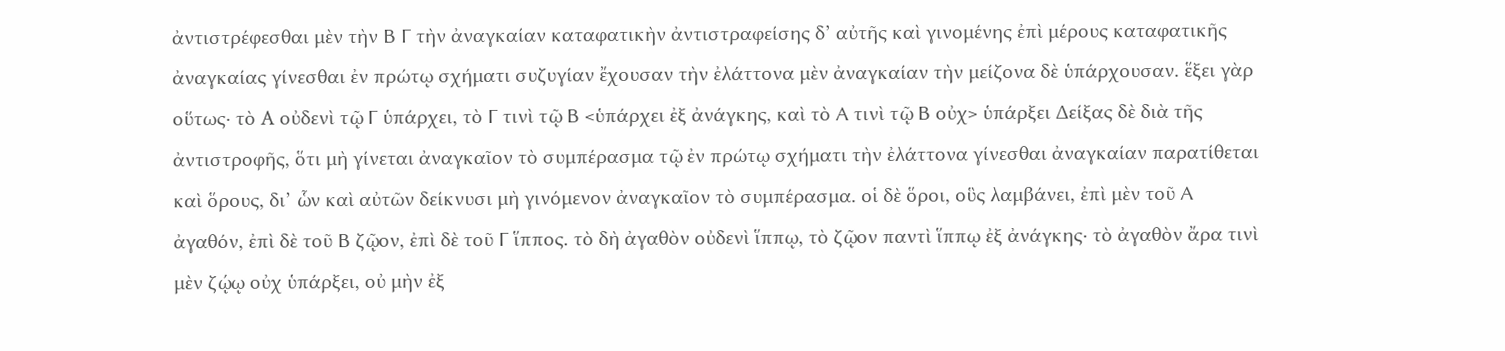ἀντιστρέφεσθαι μὲν τὴν Β Γ τὴν ἀναγκαίαν καταφατικὴν ἀντιστραφείσης δ’ αὐτῆς καὶ γινομένης ἐπὶ μέρους καταφατικῆς ἀναγκαίας γίνεσθαι ἐν πρώτῳ σχήματι συζυγίαν ἔχουσαν τὴν ἐλάττονα μὲν ἀναγκαίαν τὴν μείζονα δὲ ὑπάρχουσαν. ἕξει γὰρ οὕτως· τὸ A οὐδενὶ τῷ Γ ὑπάρχει, τὸ Γ τινὶ τῷ Β <ὑπάρχει ἐξ ἀνάγκης, καὶ τὸ Α τινὶ τῷ Β οὐχ> ὑπάρξει Δείξας δὲ διὰ τῆς ἀντιστροφῆς, ὅτι μὴ γίνεται ἀναγκαῖον τὸ συμπέρασμα τῷ ἐν πρώτῳ σχήματι τὴν ἐλάττονα γίνεσθαι ἀναγκαίαν παρατίθεται καὶ ὅρους, δι’ ὧν καὶ αὐτῶν δείκνυσι μὴ γινόμενον ἀναγκαῖον τὸ συμπέρασμα. οἱ δὲ ὅροι, οὓς λαμβάνει, ἐπὶ μὲν τοῦ Α ἀγαθόν, ἐπὶ δὲ τοῦ Β ζῷον, ἐπὶ δὲ τοῦ Γ ἵππος. τὸ δὴ ἀγαθὸν οὐδενὶ ἵππῳ, τὸ ζῷον παντὶ ἵππῳ ἐξ ἀνάγκης· τὸ ἀγαθὸν ἄρα τινὶ μὲν ζῴῳ οὐχ ὑπάρξει, οὐ μὴν ἐξ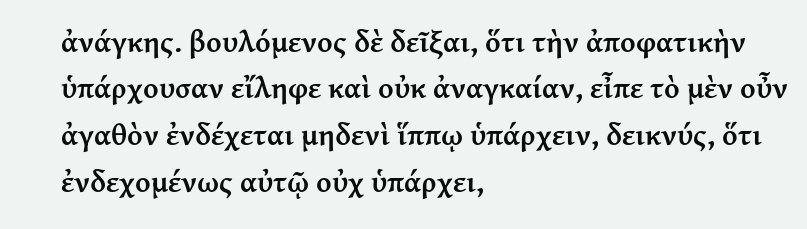ἀνάγκης. βουλόμενος δὲ δεῖξαι, ὅτι τὴν ἀποφατικὴν ὑπάρχουσαν εἴληφε καὶ οὐκ ἀναγκαίαν, εἶπε τὸ μὲν οὖν ἀγαθὸν ἐνδέχεται μηδενὶ ἵππῳ ὑπάρχειν, δεικνύς, ὅτι ἐνδεχομένως αὐτῷ οὐχ ὑπάρχει,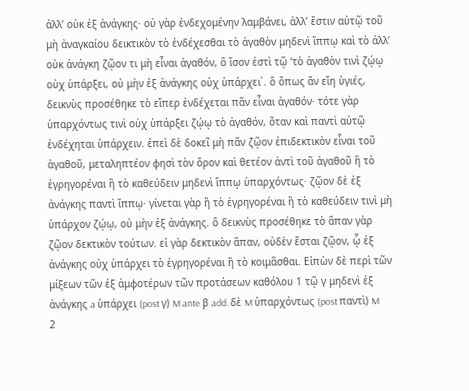ἀλλ’ οὐκ ἐξ ἀνάγκης· οὐ γὰρ ἐνδεχομένην λαμβάνει, ἀλλ’ ἔστιν αὐτῷ τοῦ μὴ ἀναγκαίου δεικτικὸν τὸ ἐνδέχεσθαι τὸ ἀγαθὸν μηδενὶ ἵππῳ καὶ τὸ ἀλλ’ οὐκ ἀνάγκη ζῷον τι μὴ εἶναι ἀγαθόν, ὃ ἴσον ἐστὶ τῷ ‘τὸ ἀγαθὸν τινὶ ζῴῳ οὐχ ὑπάρξει, οὐ μὴν ἐξ ἀνάγκης οὐχ ὑπάρχει᾿. ὃ ὅπως ἄν εἴη ὑγιές, δεικνὺς προσέθηκε τὸ εἴπερ ἐνδέχεται πᾶν εἶναι ἀγαθόν· τότε γὰρ ὑπαρχόντως τινὶ οὐχ ὑπάρξει ζῴῳ τὸ ἀγαθόν, ὅταν καὶ παντὶ αὐτῷ ἐνδέχηται ὑπάρχειν. ἐπεὶ δὲ δοκεῖ μὴ πᾶν ζῷον ἐπιδεκτικὸν εἶναι τοῦ ἀγαθοῦ, μεταληπτέον φησὶ τὸν ὅρον καὶ θετέον ἀντὶ τοῦ ἀγαθοῦ ἢ τὸ ἐγρηγορέναι ἢ τὸ καθεύδειν μηδενὶ ἵππῳ ὑπαρχόντως· ζῷον δὲ ἐξ ἀνάγκης παντὶ ἵππῳ· γίνεται γὰρ ἢ τὸ ἐγρηγορέναι ἢ τὸ καθεύδειν τινὶ μὴ ὑπάρχον ζῴῳ, οὐ μὴν ἐξ ἀνάγκης. ὃ δεικνὺς προσέθηκε τὸ ἅπαν γὰρ ζῷον δεκτικὸν τούτων. εἰ γὰρ δεκτικὸν ἅπαν, οὐδὲν ἔσται ζῷον, ᾧ ἐξ ἀνάγκης οὐχ ὑπάρχει τὸ ἐγρηγορέναι ἢ τὸ κοιμᾶσθαι. Εἰπὼν δὲ περὶ τῶν μίξεων τῶν ἐξ ἀμφοτέρων τῶν προτάσεων καθόλου 1 τῷ γ μηδενὶ ἐξ ἀνάγκης a ὑπάρχει (post γ) M ante β add. δὲ M ὑπαρχόντως (post παντὶ) M 2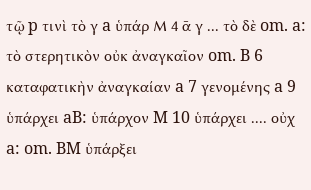τῷ p τινὶ τὸ γ a ὑπάρ Μ 4 ᾱ γ ... τὸ δὲ om. a: τὸ στερητικὸν οὐκ ἀναγκαῖον om. B 6 καταφατικὴν ἀναγκαίαν a 7 γενομένης a 9 ὑπάρχει aB: ὑπάρχον M 10 ὑπάρχει .... οὐχ a: om. BM ὑπάρξει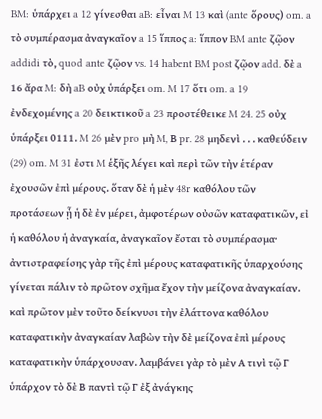BM: ὑπάρχει a 12 γίνεσθαι aB: εἶναι M 13 καὶ (ante ὅρους) om. a τὸ συμπέρασμα ἀναγκαῖον a 15 ἵππος a: ἵππον BM ante ζῷον addidi τὸ, quod ante ζῷον vs. 14 habent BM post ζῷον add. δὲ a 16 ἄρα M: δὴ aB οὐχ ὑπάρξει om. M 17 ὅτι om. a 19 ἐνδεχομένης a 20 δεικτικοῦ a 23 προστέθεικε M 24. 25 οὐχ ὑπάρξει 0111. M 26 μὲν pro μὴ M, Β pr. 28 μηδενὶ . . . καθεύδειν (29) om. M 31 ἐστι M ἑξῆς λέγει καὶ περὶ τῶν τὴν ἑτέραν ἐχουσῶν ἐπὶ μέρους. ὅταν δὲ ἡ μὲν 48r καθόλου τῶν προτάσεων ᾖ ἡ δὲ ἐν μέρει, ἀμφοτέρων οὐσῶν καταφατικῶν, εἰ ἡ καθόλου ἡ ἀναγκαία, ἀναγκαῖον ἔσται τὸ συμπέρασμα· ἀντιστραφείσης γὰρ τῆς ἐπὶ μέρους καταφατικῆς ὑπαρχούσης γίνεται πάλιν τὸ πρῶτον σχῆμα ἔχον τὴν μείζονα ἀναγκαίαν. καὶ πρῶτον μὲν τοῦτο δείκνυσι τὴν ἐλάττονα καθόλου καταφατικὴν ἀναγκαίαν λαβὼν τὴν δὲ μείζονα ἐπὶ μέρους καταφατικὴν ὑπάρχουσαν. λαμβάνει γὰρ τὸ μὲν Α τινὶ τῷ Γ ὑπάρχον τὸ δὲ Β παντὶ τῷ Γ ἐξ ἀνάγκης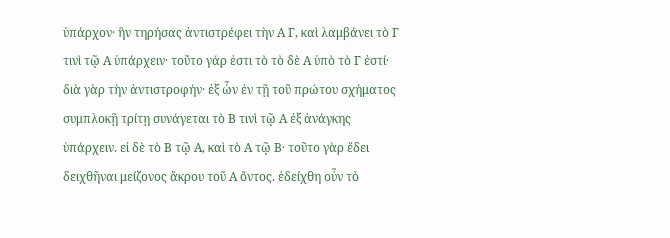ὑπάρχον· ἣν τηρήσας ἀντιστρέφει τὴν Α Γ, καὶ λαμβάνει τὸ Γ τινὶ τῷ Α ὑπάρχειν· τοῦτο γάρ ἐστι τὸ τὸ δὲ Α ὑπὸ τὸ Γ ἐστί· διὰ γὰρ τὴν ἀντιστροφήν· ἐξ ὧν ἐν τῇ τοῦ πρώτου σχήματος συμπλοκῇ τρίτῃ συνάγεται τὸ Β τινὶ τῷ Α ἐξ ἀνάγκης ὑπάρχειν. εἰ δὲ τὸ Β τῷ Α, καὶ τὸ Α τῷ Β· τοῦτο γὰρ ἔδει δειχθῆναι μείζονος ἄκρου τοῦ Α ὄντος. ἐδείχθη οὖν τὸ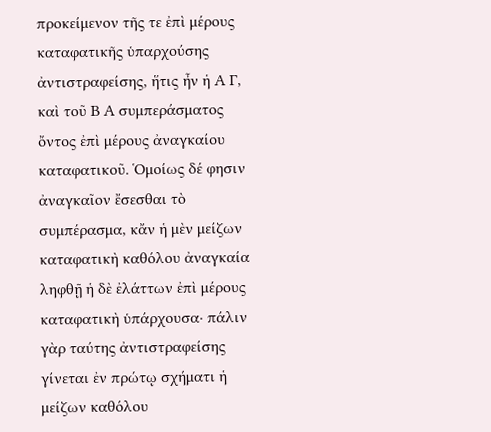προκείμενον τῆς τε ἐπὶ μέρους καταφατικῆς ὑπαρχούσης ἀντιστραφείσης, ἥτις ἦν ἡ Α Γ, καὶ τοῦ Β Α συμπεράσματος ὄντος ἐπὶ μέρους ἀναγκαίου καταφατικοῦ. Ὁμοίως δέ φησιν ἀναγκαῖον ἔσεσθαι τὸ συμπέρασμα, κἄν ἡ μὲν μείζων καταφατικὴ καθόλου ἀναγκαία ληφθῇ ἡ δὲ ἐλάττων ἐπὶ μέρους καταφατικὴ ὑπάρχουσα· πάλιν γὰρ ταύτης ἀντιστραφείσης γίνεται ἐν πρώτῳ σχήματι ἡ μείζων καθόλου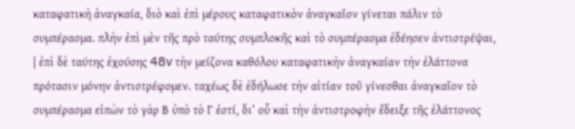καταφατικὴ ἀναγκαία, διὸ καὶ ἐπὶ μέρους καταφατικὸν ἀναγκαῖον γίνεται πάλιν τὸ συμπέρασμα. πλὴν ἐπὶ μὲν τῆς πρὸ ταύτης συμπλοκῆς καὶ τὸ συμπέρασμα ἐδέησεν ἀντιστρέψαι, | ἐπὶ δὲ ταύτης ἐχούσης 48v τὴν μείζονα καθόλου καταφατικὴν ἀναγκαίαν τὴν ἐλάττονα πρότασιν μόνην ἀντιστρέφομεν. ταχέως δὲ ἐδήλωσε τὴν αἰτίαν τοῦ γίνεσθαι ἀναγκαῖον τὸ συμπέρασμα εἰπὼν τὸ γὰρ Β ὑπὸ τὸ Γ ἐστί, δι’ οὗ καὶ τὴν ἀντιστροφὴν ἔδειξε τῆς ἐλάττονος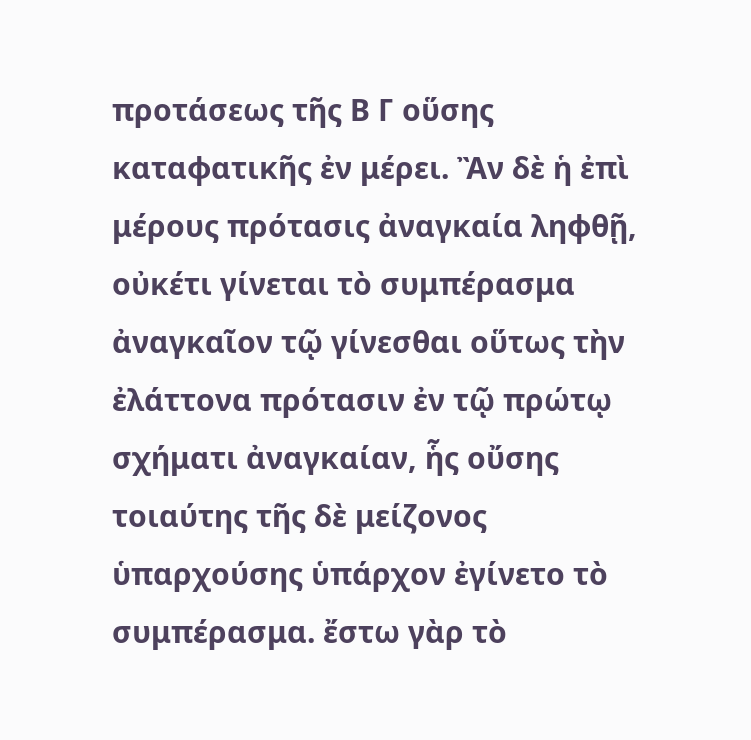προτάσεως τῆς Β Γ οὕσης καταφατικῆς ἐν μέρει. Ἂν δὲ ἡ ἐπὶ μέρους πρότασις ἀναγκαία ληφθῇ, οὐκέτι γίνεται τὸ συμπέρασμα ἀναγκαῖον τῷ γίνεσθαι οὕτως τὴν ἐλάττονα πρότασιν ἐν τῷ πρώτῳ σχήματι ἀναγκαίαν, ἧς οὔσης τοιαύτης τῆς δὲ μείζονος ὑπαρχούσης ὑπάρχον ἐγίνετο τὸ συμπέρασμα. ἔστω γὰρ τὸ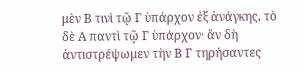μὲν Β τινὶ τῷ Γ ὑπάρχον ἐξ ἀνάγκης, τὸ δὲ Α παντὶ τῷ Γ ὑπάρχον· ἄν δὴ ἀντιστρέψωμεν τὴν Β Γ τηρήσαντες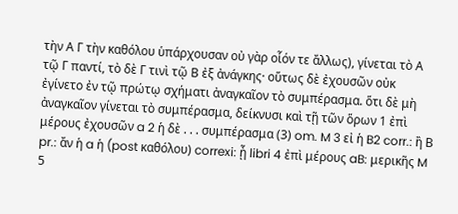τὴν Α Γ τὴν καθόλου ὑπάρχουσαν οὐ γὰρ οἷόν τε ἄλλως), γίνεται τὸ Α τῷ Γ παντί, τὸ δὲ Γ τινὶ τῷ Β ἐξ ἀνάγκης· οὕτως δὲ ἐχουσῶν οὐκ ἐγίνετο ἐν τῷ πρώτῳ σχήματι ἀναγκαῖον τὸ συμπέρασμα. ὅτι δὲ μὴ ἀναγκαῖον γίνεται τὸ συμπέρασμα, δείκνυσι καὶ τῇ τῶν ὅρων 1 ἐπὶ μέρους ἐχουσῶν a 2 ἡ δὲ . . . συμπέρασμα (3) om. M 3 εἰ ἡ B2 corr.: ἢ Β pr.: ἄν ἡ a ἡ (post καθόλου) correxi: ᾖ libri 4 ἐπὶ μέρους aB: μερικῆς M 5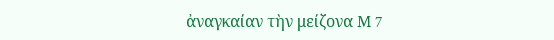ἀναγκαίαν τὴν μείζονα M 7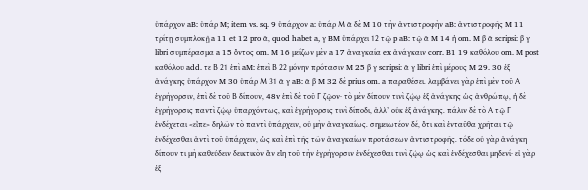ὑπάρχον aB: ὑπάρ M; item vs. sq. 9 ὑπάρχον a: ὑπάρ Μ ᾱ δὲ M 10 τὴν ἀντιστροφὴν aB: ἀντιστροφῆς M 11 τρίτῃ συμπλοκῇ a 11 et 12 pro ᾱ, quod habet a, γ BM ὑπάρχει 12 τῷ p aB: τῷ ᾱ M 14 ἡ om. M β ᾱ scripsi: β γ libri συμπέρασμα a 15 ὄντος om. M 16 μείζων μὲν a 17 ἀναγκαία ex ἀνάγκαιν corr. B1 19 καθόλου om. M post καθόλου add. τε Β 21 ἐπὶ aM: ἐπεὶ Β 22 μόνην πρότασιν M 25 β γ scripsi: ᾱ γ libri ἐπὶ μέρους M 29. 30 ἐξ ἀνάγκης ὑπάρχον M 30 ὑπάρ Μ 31 ᾱ γ aB: ᾱ β M 32 δὲ prius om. a παραθέσει. λαμβάνει γὰρ ἐπὶ μὲν τοῦ Α ἐγρήγορσιν, ἐπὶ δὲ τοῦ Β δίπουν, 48v ἐπὶ δὲ τοῦ Γ ζῷον· τὸ μὲν δίπουν τινὶ ζῴῳ ἐξ ἀνάγκης ὡς ἀνθρώπῳ, ἡ δὲ ἐγρήγορσις παντὶ ζῴῳ ὑπαρχόντως, καὶ ἐγρήγορσις τινὶ δίποδι, ἀλλ’ οὐκ ἐξ ἀνάγκης. πάλιν δὲ τὸ Α τῷ Γ ἐνδέχεται <εἶπε> δηλῶν τὸ παντὶ ὑπάρχειν, οὐ μὴν ἀναγκαίως. σημειωτέον δέ, ὅτι καὶ ἐνταῦθα χρῆται τῷ ἐνδέχεσθαι ἀντὶ τοῦ ὑπάρχειν, ὡς καὶ ἐπὶ τῆς τῶν ἀναγκαίων προτάσεων ἀντιστροφῆς. τόδε οὐ γὰρ ἀνάγκη δίπουν τι μὴ καθεύδειν δεικτικὸν ἂν εἴη τοῦ τὴν ἐγρήγορσιν ἐνδέχεσθαι τινὶ ζῴῳ ὡς καὶ ἐνδέχεσθαι μηδενί· εἰ γὰρ ἐξ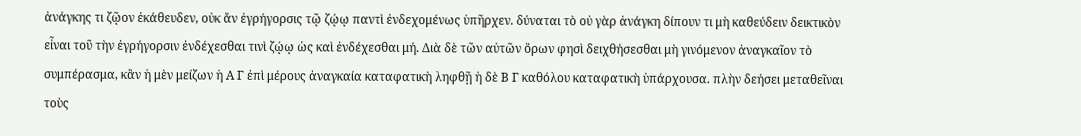ἀνάγκης τι ζῷον ἐκάθευδεν, οὐκ ἄν ἐγρήγορσις τῷ ζῴῳ παντὶ ἐνδεχομένως ὑπῆρχεν. δύναται τὸ οὐ γὰρ ἀνάγκη δίπουν τι μὴ καθεύδειν δεικτικὸν εἶναι τοῦ τὴν ἐγρήγορσιν ἐνδέχεσθαι τινὶ ζῴῳ ὡς καὶ ἐνδέχεσθαι μή. Διὰ δὲ τῶν αὐτῶν ὅρων φησὶ δειχθήσεσθαι μὴ γινόμενον ἀναγκαῖον τὸ συμπέρασμα, κἂν ἡ μὲν μείζων ἡ Α Γ ἐπὶ μέρους ἀναγκαία καταφατικὴ ληφθῇ ἡ δὲ Β Γ καθόλου καταφατικὴ ὑπάρχουσα. πλὴν δεήσει μεταθεῖναι τοὺς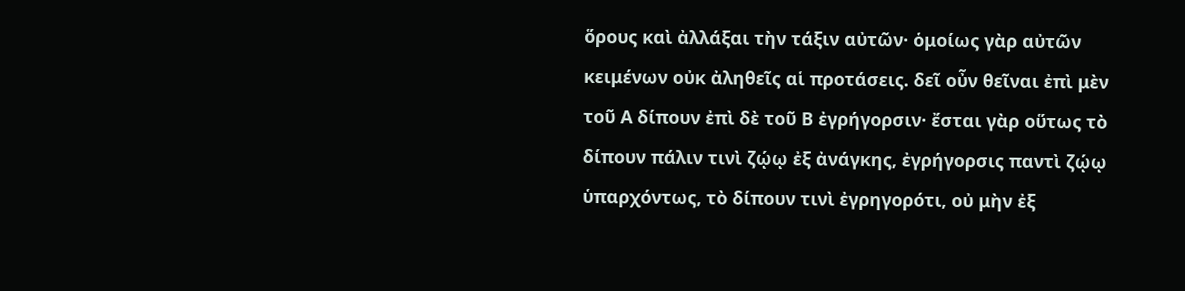ὅρους καὶ ἀλλάξαι τὴν τάξιν αὐτῶν· ὁμοίως γὰρ αὐτῶν κειμένων οὐκ ἀληθεῖς αἱ προτάσεις. δεῖ οὖν θεῖναι ἐπὶ μὲν τοῦ Α δίπουν ἐπὶ δὲ τοῦ Β ἐγρήγορσιν· ἔσται γὰρ οὕτως τὸ δίπουν πάλιν τινὶ ζῴῳ ἐξ ἀνάγκης, ἐγρήγορσις παντὶ ζῴῳ ὑπαρχόντως, τὸ δίπουν τινὶ ἐγρηγορότι, οὐ μὴν ἐξ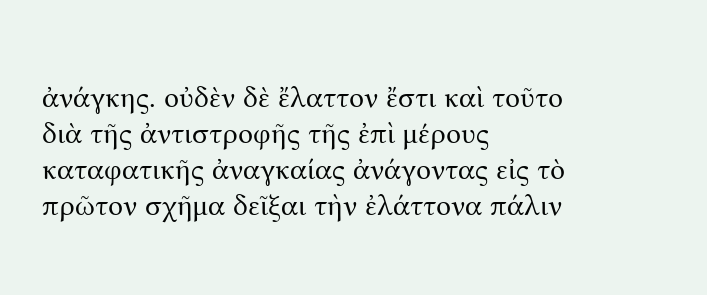ἀνάγκης. οὐδὲν δὲ ἔλαττον ἔστι καὶ τοῦτο διὰ τῆς ἀντιστροφῆς τῆς ἐπὶ μέρους καταφατικῆς ἀναγκαίας ἀνάγοντας εἰς τὸ πρῶτον σχῆμα δεῖξαι τὴν ἐλάττονα πάλιν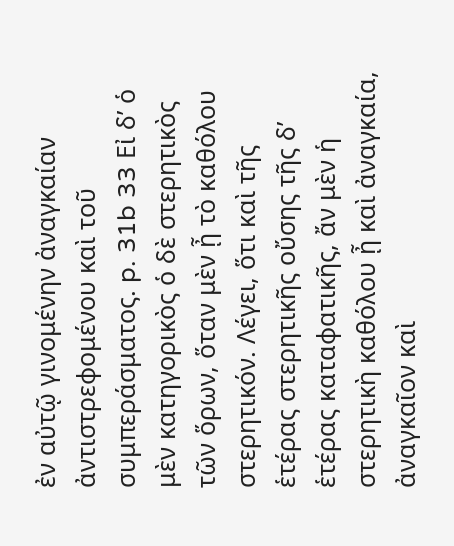ἐν αὐτῷ γινομένην ἀναγκαίαν ἀντιστρεφομένου καὶ τοῦ συμπεράσματος. p. 31b 33 Εἰ δ’ ὁ μὲν κατηγορικὸς ὁ δὲ στερητικὸς τῶν ὅρων, ὅταν μὲν ᾖ τὸ καθόλου στερητικόν. Λέγει, ὅτι καὶ τῆς ἑτέρας στερητικῆς οὔσης τῆς δ’ ἑτέρας καταφατικῆς, ἄν μὲν ἡ στερητικὴ καθόλου ᾖ καὶ ἀναγκαία, ἀναγκαῖον καὶ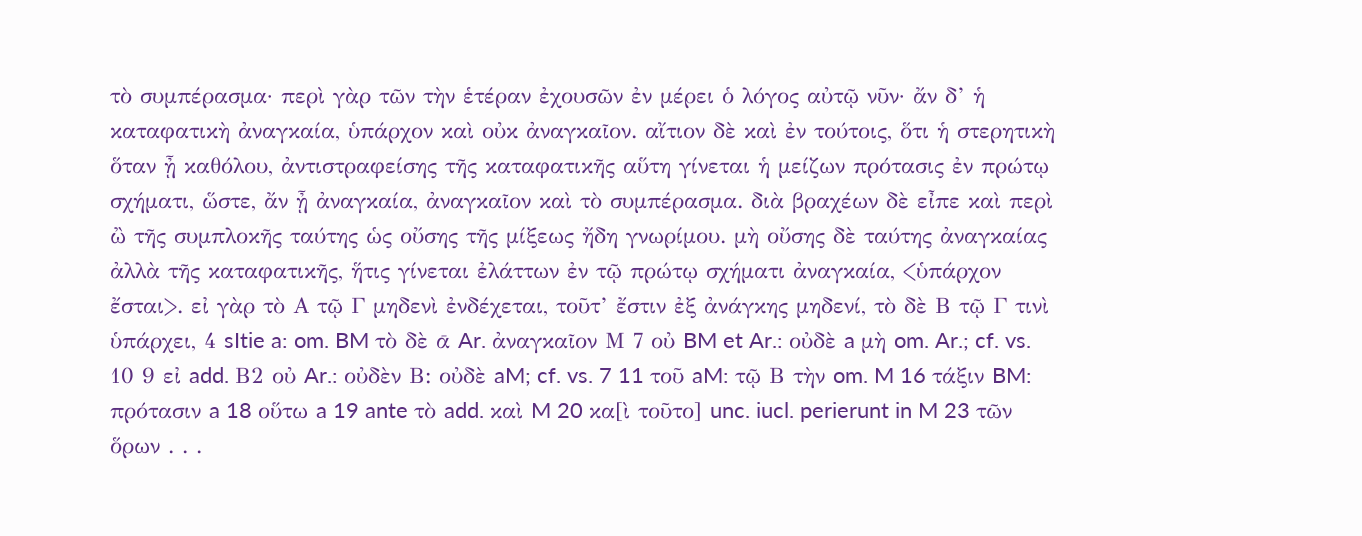τὸ συμπέρασμα· περὶ γὰρ τῶν τὴν ἑτέραν ἐχουσῶν ἐν μέρει ὁ λόγος αὐτῷ νῦν· ἄν δ’ ἡ καταφατικὴ ἀναγκαία, ὑπάρχον καὶ οὐκ ἀναγκαῖον. αἴτιον δὲ καὶ ἐν τούτοις, ὅτι ἡ στερητικὴ ὅταν ᾖ καθόλου, ἀντιστραφείσης τῆς καταφατικῆς αὕτη γίνεται ἡ μείζων πρότασις ἐν πρώτῳ σχήματι, ὥστε, ἄν ᾖ ἀναγκαία, ἀναγκαῖον καὶ τὸ συμπέρασμα. διὰ βραχέων δὲ εἶπε καὶ περὶ ὢ τῆς συμπλοκῆς ταύτης ὡς οὔσης τῆς μίξεως ἤδη γνωρίμου. μὴ οὔσης δὲ ταύτης ἀναγκαίας ἀλλὰ τῆς καταφατικῆς, ἥτις γίνεται ἐλάττων ἐν τῷ πρώτῳ σχήματι ἀναγκαία, <ὑπάρχον ἔσται>. εἰ γὰρ τὸ Α τῷ Γ μηδενὶ ἐνδέχεται, τοῦτ’ ἔστιν ἐξ ἀνάγκης μηδενί, τὸ δὲ Β τῷ Γ τινὶ ὑπάρχει, 4 sItie a: om. BM τὸ δὲ ᾱ Ar. ἀναγκαῖον Μ 7 οὐ BM et Ar.: οὐδὲ a μὴ om. Ar.; cf. vs. 10 9 εἰ add. Β2 οὐ Ar.: οὐδὲν Β: οὐδὲ aM; cf. vs. 7 11 τοῦ aM: τῷ Β τὴν om. M 16 τάξιν BM: πρότασιν a 18 οὕτω a 19 ante τὸ add. καὶ M 20 κα[ὶ τοῦτο] unc. iucl. perierunt in M 23 τῶν ὅρων . . .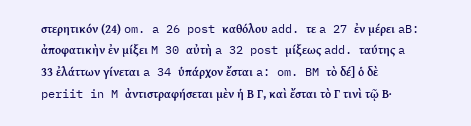στερητικόν (24) om. a 26 post καθόλου add. τε a 27 ἐν μέρει aB: ἀποφατικὴν ἐν μίξει M 30 αὐτὴ a 32 post μίξεως add. ταύτης a 33 ἐλάττων γίνεται a 34 ὑπάρχον ἔσται a: om. BM τὸ δέ] ὁ δὲ periit in M ἀντιστραφήσεται μὲν ἡ Β Γ, καὶ ἔσται τὸ Γ τινὶ τῷ Β·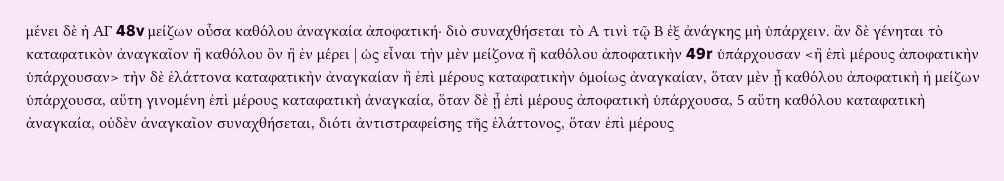μένει δὲ ἡ ΑΓ 48v μείζων οὖσα καθόλου ἀναγκαία ἀποφατική· διὸ συναχθήσεται τὸ Α τινὶ τῷ Β ἐξ ἀνάγκης μὴ ὑπάρχειν. ἂν δὲ γένηται τὸ καταφατικὸν ἀναγκαῖον ἢ καθόλου ὂν ἢ ἐν μέρει | ὡς εἶναι τὴν μὲν μείζονα ἢ καθόλου ἀποφατικὴν 49r ὑπάρχουσαν <ἢ ἐπὶ μέρους ἀποφατικὴν ὑπάρχουσαν> τὴν δὲ ἐλάττονα καταφατικὴν ἀναγκαίαν ἢ ἐπὶ μέρους καταφατικὴν ὁμοίως ἀναγκαίαν, ὅταν μὲν ᾖ καθόλου ἀποφατικὴ ἡ μείζων ὑπάρχουσα, αὕτη γινομένη ἐπὶ μέρους καταφατικὴ ἀναγκαία, ὅταν δὲ ᾖ ἐπὶ μέρους ἀποφατικὴ ὑπάρχουσα, 5 αὕτη καθόλου καταφατικὴ ἀναγκαία, οὐδὲν ἀναγκαῖον συναχθήσεται, διότι ἀντιστραφείσης τῆς ἐλάττονος, ὅταν ἐπὶ μέρους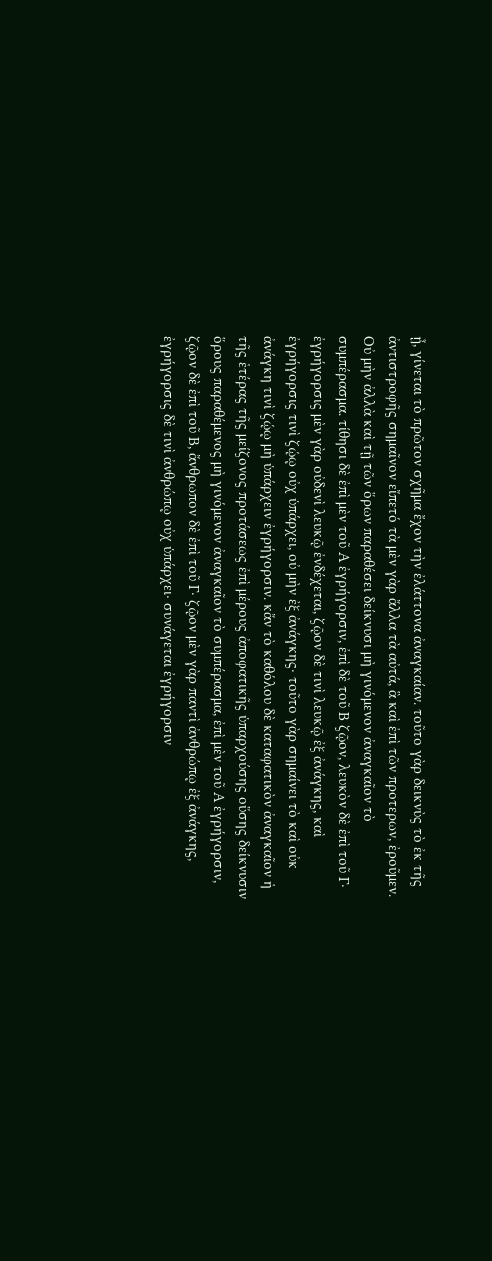ᾖ, γίνεται τὸ πρῶτον σχῆμα ἔχον τὴν ἐλάττονα ἀναγκαίαν. τοῦτο γὰρ δεικνὺς τὸ ἐκ τῆς ἀντιστροφῆς σημαῖνον εἴπετό τὰ μὲν γὰρ ἄλλα τὰ αὐτά, ἃ καὶ ἐπὶ τῶν προτερων, ἐροῦμεν. Οὐ μὴν ἀλλὰ καὶ τῇ τῶν ὅρων παραθέσει δείκνυσι μὴ γινόμενον ἀναγκαῖον τὸ συμπέρασμα. τίθησι δὲ ἐπὶ μὲν τοῦ Α ἐγρήγορσιν, ἐπὶ δὲ τοῦ Β ζῷον, λευκὸν δὲ ἐπὶ τοῦ Γ· ἐγρήγορσις μὲν γὰρ οὐδενὶ λευκῷ ἐνδέχεται, ζῷον δὲ τινὶ λευκῷ ἐξ ἀνάγκης, καὶ ἐγρήγορσις τινὶ ζῴῳ οὐχ ὑπάρχει, οὐ μὴν ἐξ ἀνάγκης· τοῦτο γὰρ σημαίνει τὸ καὶ οὐκ ἀνάγκη τινὶ ζῴῳ μὴ ὑπάρχειν ἐγρήγορσιν. κἄν τὸ καθόλου δὲ καταφατικὸν ἀναγκαῖον ἡ τῆς ἑτέρας τῆς μείζονος προτάσεως ἐπὶ μέρους ἀποφατικῆς ὑπαρχούσης οὕσης δείκνυσιν ὅρους παραθέμενος μὴ γινόμενον ἀναγκαῖον τὸ συμπέρασμα, ἐπὶ μὲν τοῦ Α ἐγρήγορσιν, ζῷον δὲ ἐπὶ τοῦ Β, ἄνθρωπον δὲ ἐπὶ τοῦ Γ· ζῷον μὲν γὰρ παντὶ ἀνθρώπῳ ἐξ ἀνάγκης, ἐγρήγορσις δὲ τινὶ ἀνθρώπῳ οὐχ ὑπάρχει· συνάγεται ἐγρήγορσιν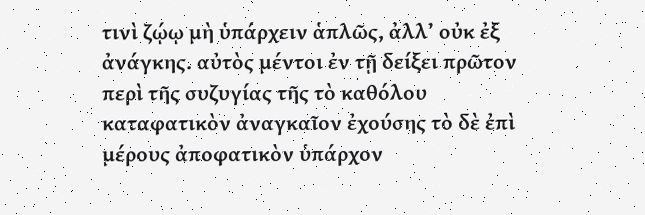τινὶ ζῴῳ μὴ ὑπάρχειν ἁπλῶς, ἀλλ’ οὐκ ἐξ ἀνάγκης. αὐτὸς μέντοι ἐν τῇ δείξει πρῶτον περὶ τῆς συζυγίας τῆς τὸ καθόλου καταφατικὸν ἀναγκαῖον ἐχούσης τὸ δὲ ἐπὶ μέρους ἀποφατικὸν ὑπάρχον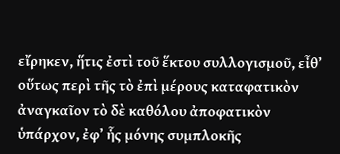εἴρηκεν, ἥτις ἐστὶ τοῦ ἕκτου συλλογισμοῦ, εἶθ’ οὕτως περὶ τῆς τὸ ἐπὶ μέρους καταφατικὸν ἀναγκαῖον τὸ δὲ καθόλου ἀποφατικὸν ὑπάρχον, ἐφ’ ἧς μόνης συμπλοκῆς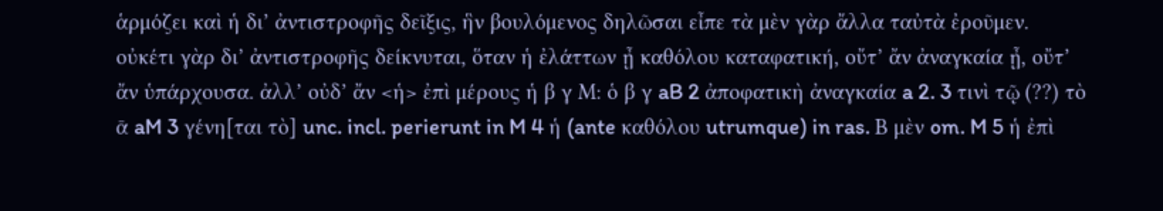ἁρμόζει καὶ ἡ δι’ ἀντιστροφῆς δεῖξις, ἣν βουλόμενος δηλῶσαι εἶπε τὰ μὲν γὰρ ἄλλα ταὐτὰ ἐροῦμεν. οὐκέτι γὰρ δι’ ἀντιστροφῆς δείκνυται, ὅταν ἡ ἐλάττων ᾖ καθόλου καταφατική, οὔτ’ ἄν ἀναγκαία ᾖ, οὔτ’ ἄν ὑπάρχουσα. ἀλλ’ οὐδ’ ἄν <ἡ> ἐπὶ μέρους ἡ β γ Μ: ὁ β γ aB 2 ἀποφατικὴ ἀναγκαία a 2. 3 τινὶ τῷ (??) τὸ ᾱ aM 3 γένη[ται τὸ] unc. incl. perierunt in M 4 ἡ (ante καθόλου utrumque) in ras. Β μὲν om. M 5 ἡ ἐπὶ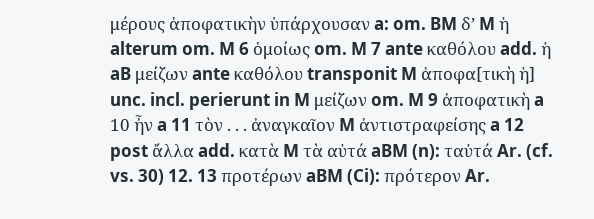μέρους ἀποφατικὴν ὑπάρχουσαν a: om. BM δ’ M ἡ alterum om. M 6 ὁμοίως om. M 7 ante καθόλου add. ἡ aB μείζων ante καθόλου transponit M ἀποφα[τικὴ ἡ] unc. incl. perierunt in M μείζων om. M 9 ἀποφατικὴ a 10 ἦν a 11 τὸν . . . ἀναγκαῖον M ἀντιστραφείσης a 12 post ἄλλα add. κατὰ M τὰ αὐτά aBM (n): ταὐτά Ar. (cf. vs. 30) 12. 13 προτέρων aBM (Ci): πρότερον Ar.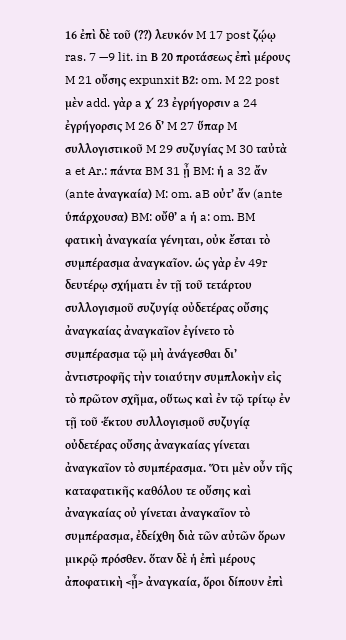16 ἐπὶ δὲ τοῦ (??) λευκόν M 17 post ζῴῳ ras. 7 —9 lit. in Β 20 προτάσεως ἐπὶ μέρους M 21 οὔσης expunxit Β2: om. M 22 post μὲν add. γὰρ a χ΄ 23 ἐγρήγορσιν a 24 ἐγρήγορσις M 26 δ’ M 27 ὕπαρ M συλλογιστικοῦ M 29 συζυγίας M 30 ταὐτὰ a et Ar.: πάντα BM 31 ᾖ BM: ἡ a 32 ἄν (ante ἀναγκαία) M: om. aB οὐτ’ ἄν (ante ὑπάρχουσα) BM: οὔθ’ a ἡ a: om. BM φατικὴ ἀναγκαία γένηται, οὐκ ἔσται τὸ συμπέρασμα ἀναγκαῖον. ὡς γὰρ ἐν 49r δευτέρῳ σχήματι ἐν τῇ τοῦ τετάρτου συλλογισμοῦ συζυγίᾳ οὐδετέρας οὔσης ἀναγκαίας ἀναγκαῖον ἐγίνετο τὸ συμπέρασμα τῷ μὴ ἀνάγεσθαι δι’ ἀντιστροφῆς τὴν τοιαύτην συμπλοκὴν εἰς τὸ πρῶτον σχῆμα, οὕτως καὶ ἐν τῷ τρίτῳ ἐν τῇ τοῦ ·ἕκτου συλλογισμοῦ συζυγίᾳ οὐδετέρας οὔσης ἀναγκαίας γίνεται ἀναγκαῖον τὸ συμπέρασμα. Ὅτι μὲν οὖν τῆς καταφατικῆς καθόλου τε οὔσης καὶ ἀναγκαίας οὐ γίνεται ἀναγκαῖον τὸ συμπέρασμα, ἐδείχθη διὰ τῶν αὐτῶν ὅρων μικρῷ πρόσθεν. ὅταν δὲ ἡ ἐπὶ μέρους ἀποφατικὴ <ᾖ> ἀναγκαία, ὅροι δίπουν ἐπὶ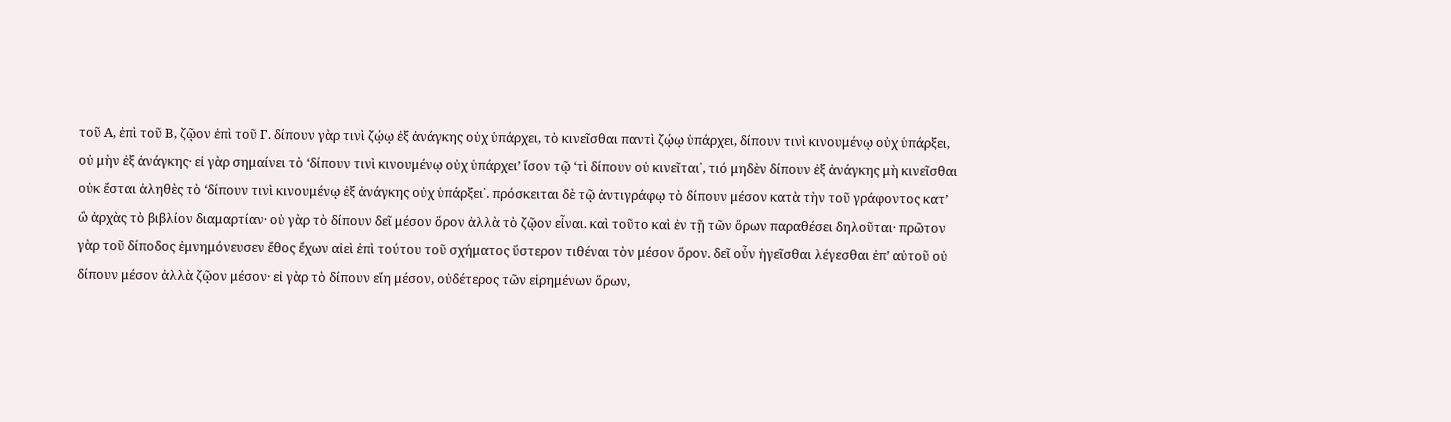τοῦ Α, ἐπὶ τοῦ Β, ζῷον ἐπὶ τοῦ Γ. δίπουν γὰρ τινὶ ζῴῳ ἐξ ἀνάγκης οὐχ ὑπάρχει, τὸ κινεῖσθαι παντὶ ζῴῳ ὑπάρχει, δίπουν τινὶ κινουμένῳ οὐχ ὑπάρξει, οὐ μὴν ἐξ ἀνάγκης· εἰ γὰρ σημαίνει τὸ ‘δίπουν τινὶ κινουμένῳ οὐχ ὑπάρχει’ ἴσον τῷ ‘τὶ δίπουν οὐ κινεῖται᾿, τιό μηδὲν δίπουν ἐξ ἀνάγκης μὴ κινεῖσθαι οὐκ ἔσται ἀληθὲς τὸ ‘δίπουν τινὶ κινουμένῳ ἐξ ἀνάγκης οὐχ ὑπάρξει᾿. πρόσκειται δὲ τῷ ἀντιγράφῳ τὸ δίπουν μέσον κατὰ τὴν τοῦ γράφοντος κατ’ ὢ ἀρχὰς τὸ βιβλίον διαμαρτίαν· οὐ γὰρ τὸ δίπουν δεῖ μέσον ὅρον ἀλλὰ τὸ ζῷον εἶναι. καὶ τοῦτο καὶ ἐν τῇ τῶν ὅρων παραθέσει δηλοῦται· πρῶτον γὰρ τοῦ δίποδος ἐμνημόνευσεν ἔθος ἔχων αἰεὶ ἐπὶ τούτου τοῦ σχήματος ὕστερον τιθέναι τὸν μέσον ὅρον. δεῖ οὖν ἡγεῖσθαι λέγεσθαι ἐπ’ αὐτοῦ οὐ δίπουν μέσον ἀλλὰ ζῷον μέσον· εἰ γὰρ τὸ δίπουν εἴη μέσον, οὐδέτερος τῶν εἰρημένων ὅρων,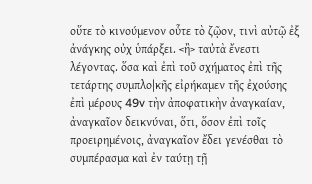οὕτε τὸ κινούμενον οὗτε τὸ ζῷον, τινὶ αὐτῷ ἐξ ἀνάγκης οὐχ ὑπάρξει. <ἢ> ταὐτὰ ἔνεστι λέγοντας. ὅσα καὶ ἐπὶ τοῦ σχήματος ἐπὶ τῆς τετάρτης συμπλο|κῆς εἰρήκαμεν τῆς ἐχούσης ἐπὶ μέρους 49v τὴν ἀποφατικὴν ἀναγκαίαν, ἀναγκαῖον δεικνύναι, ὅτι, ὅσον ἐπὶ τοῖς προειρημένοις, ἀναγκαῖον ἔδει γενέσθαι τὸ συμπέρασμα καὶ ἐν ταύτῃ τῇ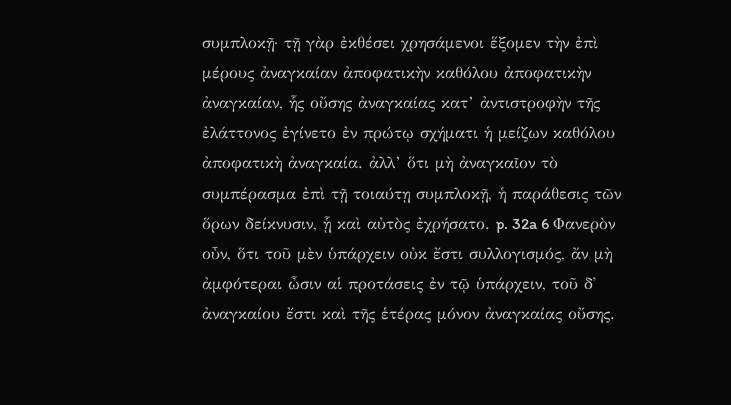συμπλοκῇ· τῇ γὰρ ἐκθέσει χρησάμενοι ἕξομεν τὴν ἐπὶ μέρους ἀναγκαίαν ἀποφατικὴν καθόλου ἀποφατικὴν ἀναγκαίαν, ἧς οὔσης ἀναγκαίας κατ’ ἀντιστροφὴν τῆς ἐλάττονος ἐγίνετο ἐν πρώτῳ σχήματι ἡ μείζων καθόλου ἀποφατικὴ ἀναγκαία. ἀλλ’ ὅτι μὴ ἀναγκαῖον τὸ συμπέρασμα ἐπὶ τῇ τοιαύτῃ συμπλοκῇ, ἡ παράθεσις τῶν ὅρων δείκνυσιν, ᾗ καὶ αὐτὸς ἐχρήσατο. p. 32a 6 Φανερὸν οὖν, ὅτι τοῦ μὲν ὑπάρχειν οὐκ ἔστι συλλογισμός, ἄν μὴ ἀμφότεραι ὦσιν αἱ προτάσεις ἐν τῷ ὑπάρχειν, τοῦ δ᾿ ἀναγκαίου ἔστι καὶ τῆς ἑτέρας μόνον ἀναγκαίας οὔσης.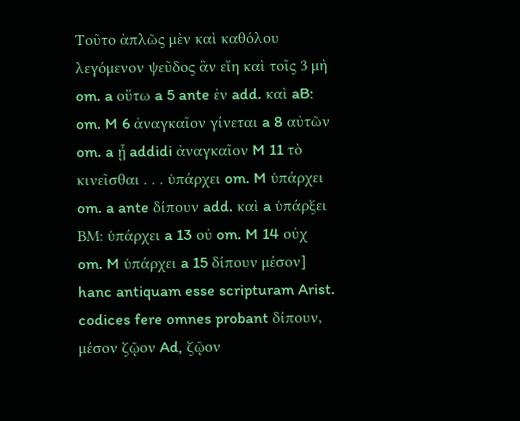Τοῦτο ἁπλῶς μὲν καὶ καθόλου λεγόμενον ψεῦδος ἂν εἴη καὶ τοῖς 3 μὴ om. a οὕτω a 5 ante ἐν add. καὶ aB: om. M 6 ἀναγκαῖον γίνεται a 8 αὐτῶν om. a ᾖ addidi ἀναγκαῖον M 11 τὸ κινεῖσθαι . . . ὑπάρχει om. M ὑπάρχει om. a ante δίπουν add. καὶ a ὑπάρξει ΒΜ: ὑπάρχει a 13 οὐ om. M 14 οὐχ om. M ὑπάρχει a 15 δίπουν μέσον] hanc antiquam esse scripturam Arist. codices fere omnes probant δίπουν, μέσον ζῷον Ad, ζῷον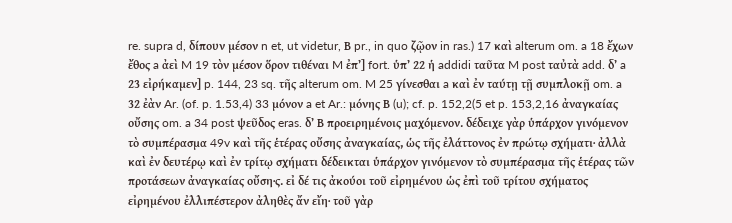re. supra d, δίπουν μέσον n et, ut videtur, Β pr., in quo ζῷον in ras.) 17 καὶ alterum om. a 18 ἔχων ἔθος a ἀεὶ M 19 τὸν μέσον ὅρον τιθέναι M ἐπ’] fort. ὑπ’ 22 ἡ addidi ταῦτα M post ταὐτὰ add. δ’ a 23 εἰρήκαμεν] p. 144, 23 sq. τῆς alterum om. M 25 γίνεσθαι a καὶ ἐν ταύτῃ τῇ συμπλοκῇ om. a 32 ἐὰν Ar. (of. p. 1.53,4) 33 μόνον a et Ar.: μόνης Β (u); cf. p. 152,2(5 et p. 153,2,16 ἀναγκαίας οὔσης om. a 34 post ψεῦδος eras. δ’ Β προειρημένοις μαχόμενον. δέδειχε γὰρ ὑπάρχον γινόμενον τὸ συμπέρασμα 49v καὶ τῆς ἑτέρας οὔσης ἀναγκαίας, ὡς τῆς ἐλάττονος ἐν πρώτῳ σχήματι· ἀλλὰ καὶ ἐν δευτέρῳ καὶ ἐν τρίτῳ σχήματι δέδεικται ὑπάρχον γινόμενον τὸ συμπέρασμα τῆς ἑτέρας τῶν προτάσεων ἀναγκαίας οὔση·ς. εἰ δέ τις ἀκούοι τοῦ εἰρημένου ὡς ἐπὶ τοῦ τρίτου σχήματος εἰρημένου ἐλλιπέστερον ἀληθὲς ἄν εἴη· τοῦ γὰρ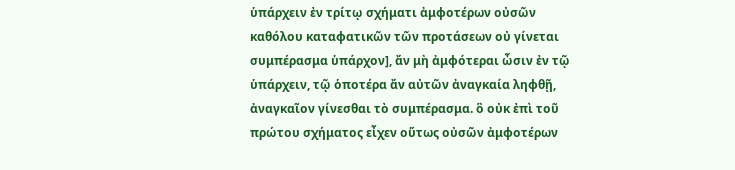ὑπάρχειν ἐν τρίτῳ σχήματι ἀμφοτέρων οὐσῶν καθόλου καταφατικῶν τῶν προτάσεων οὐ γίνεται συμπέρασμα ὑπάρχον], ἄν μὴ ἀμφότεραι ὦσιν ἐν τῷ ὑπάρχειν, τῷ ὁποτέρα ἄν αὐτῶν ἀναγκαία ληφθῇ, ἀναγκαῖον γίνεσθαι τὸ συμπέρασμα. ὃ οὐκ ἐπὶ τοῦ πρώτου σχήματος εἶχεν οὕτως οὐσῶν ἀμφοτέρων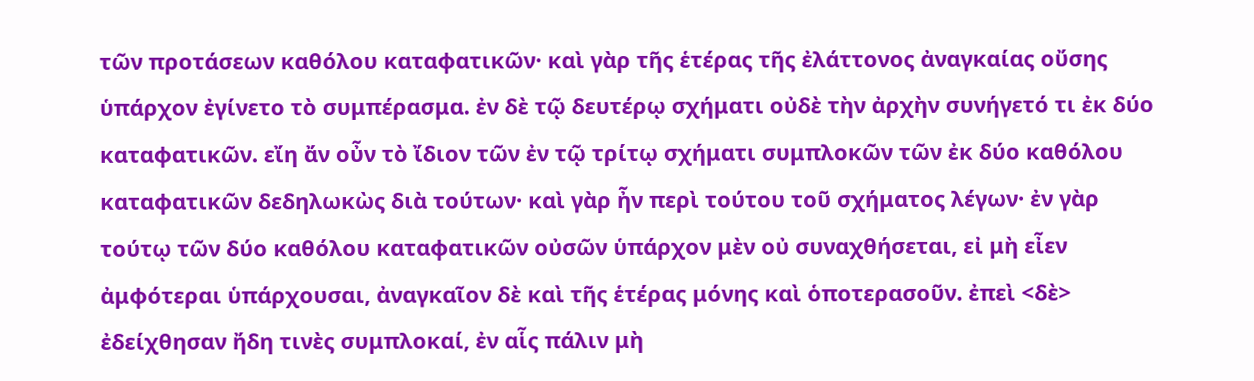τῶν προτάσεων καθόλου καταφατικῶν· καὶ γὰρ τῆς ἑτέρας τῆς ἐλάττονος ἀναγκαίας οὔσης ὑπάρχον ἐγίνετο τὸ συμπέρασμα. ἐν δὲ τῷ δευτέρῳ σχήματι οὐδὲ τὴν ἀρχὴν συνήγετό τι ἐκ δύο καταφατικῶν. εἴη ἄν οὖν τὸ ἴδιον τῶν ἐν τῷ τρίτῳ σχήματι συμπλοκῶν τῶν ἐκ δύο καθόλου καταφατικῶν δεδηλωκὼς διὰ τούτων· καὶ γὰρ ἦν περὶ τούτου τοῦ σχήματος λέγων· ἐν γὰρ τούτῳ τῶν δύο καθόλου καταφατικῶν οὐσῶν ὑπάρχον μὲν οὐ συναχθήσεται, εἰ μὴ εἶεν ἀμφότεραι ὑπάρχουσαι, ἀναγκαῖον δὲ καὶ τῆς ἑτέρας μόνης καὶ ὁποτερασοῦν. ἐπεὶ <δὲ> ἐδείχθησαν ἤδη τινὲς συμπλοκαί, ἐν αἷς πάλιν μὴ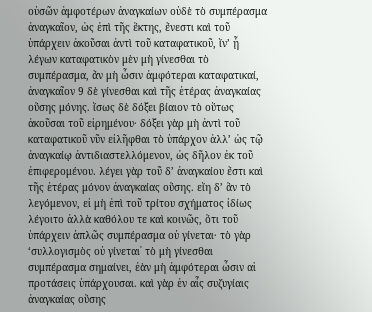οὐσῶν ἀμφοτέρων ἀναγκαίων οὐδὲ τὸ συμπέρασμα ἀναγκαῖον, ὡς ἐπὶ τῆς ἕκτης, ἔνεστι καὶ τοῦ ὑπάρχειν ἀκοῦσαι ἀντὶ τοῦ καταφατικοῦ, ἵν’ ᾖ λέγων καταφατικὸν μὲν μὴ γίνεσθαι τὸ συμπέρασμα, ἄν μὴ ὦσιν ἀμφότεραι καταφατικαί, ἀναγκαῖον 9 δὲ γίνεσθαι καὶ τῆς ἑτέρας ἀναγκαίας οὔσης μόνης. ἴσως δὲ δόξει βίαιον τὸ οὕτως ἀκοῦσαι τοῦ εἰρημένου· δόξει γὰρ μὴ ἀντὶ τοῦ καταφατικοῦ νῦν εἰλῆφθαι τὸ ὑπάρχον ἀλλ’ ὡς τῷ ἀναγκαίῳ ἀντιδιαστελλόμενον, ὡς δῆλον ἐκ τοῦ ἐπιφερομένου. λέγει γὰρ τοῦ δ’ ἀναγκαίου ἔστι καὶ τῆς ἑτέρας μόνον ἀναγκαίας οὔσης. εἴη δ’ ἂν τὸ λεγόμενον, εἰ μὴ ἐπὶ τοῦ τρίτου σχήματος ἰδίως λέγοιτο ἀλλὰ καθόλου τε καὶ κοινῶς, ὅτι τοῦ ὑπάρχειν ἁπλῶς συμπέρασμα οὐ γίνεται· τὸ γὰρ ‘συλλογισμὸς οὐ γίνεται᾿ τὸ μὴ γίνεσθαι συμπέρασμα σημαίνει, ἐὰν μὴ ἀμφότεραι ὦσιν αἱ προτάσεις ὑπάρχουσαι. καὶ γὰρ ἐν αἷς συζυγίαις ἀναγκαίας οὔσης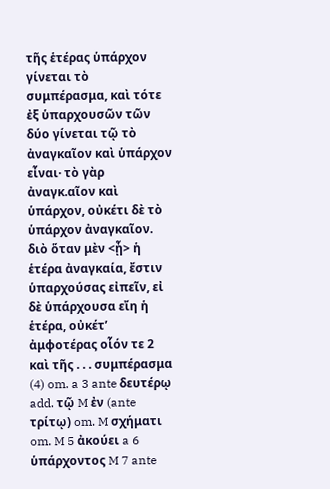τῆς ἑτέρας ὑπάρχον γίνεται τὸ συμπέρασμα, καὶ τότε ἐξ ὑπαρχουσῶν τῶν δύο γίνεται τῷ τὸ ἀναγκαῖον καὶ ὑπάρχον εἶναι· τὸ γὰρ ἀναγκ.αῖον καὶ ὑπάρχον, οὐκέτι δὲ τὸ ὑπάρχον ἀναγκαῖον. διὸ ὅταν μὲν <ᾖ> ἡ ἑτέρα ἀναγκαία, ἔστιν ὑπαρχούσας εἰπεῖν, εἰ δὲ ὑπάρχουσα εἴη ἡ ἑτέρα, οὐκέτ’ ἀμφοτέρας οἷόν τε 2 καὶ τῆς . . . συμπέρασμα (4) om. a 3 ante δευτέρῳ add. τῷ M ἐν (ante τρίτῳ) om. M σχήματι om. M 5 ἀκούει a 6 ὑπάρχοντος M 7 ante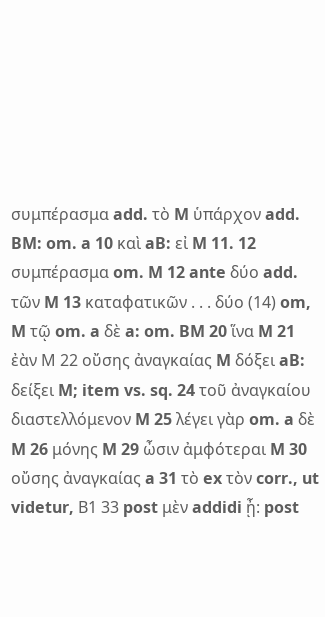συμπέρασμα add. τὸ M ὑπάρχον add. BM: om. a 10 καὶ aB: εἰ M 11. 12 συμπέρασμα om. M 12 ante δύο add. τῶν M 13 καταφατικῶν . . . δύο (14) om, M τῷ om. a δὲ a: om. BM 20 ἵνα M 21 ἐὰν Μ 22 οὔσης ἀναγκαίας M δόξει aB: δείξει M; item vs. sq. 24 τοῦ ἀναγκαίου διαστελλόμενον M 25 λέγει γὰρ om. a δὲ M 26 μόνης M 29 ὦσιν ἀμφότεραι M 30 οὔσης ἀναγκαίας a 31 τὸ ex τὸν corr., ut videtur, Β1 33 post μὲν addidi ᾖ: post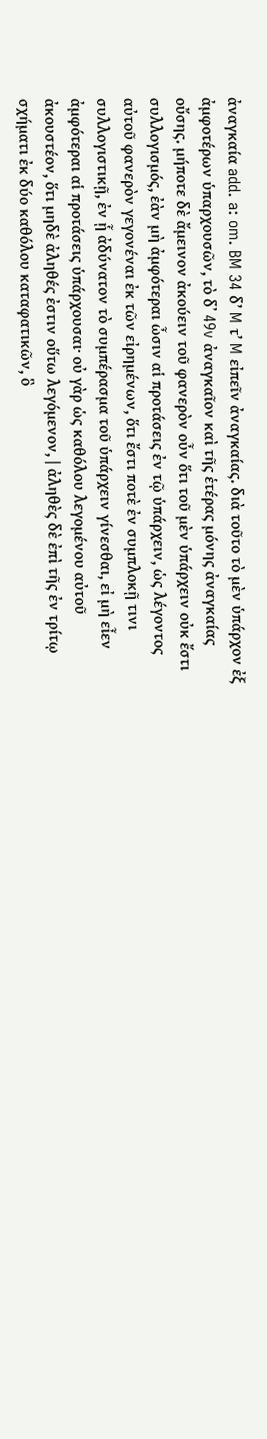ἀναγκαία add. a: om. BM 34 δ’ M τ’ M εἰπεῖν ἀναγκαίας. διὰ τοῦτο τὸ μὲν ὑπάρχον ἐξ ἀμφοτέρων ὑπαρχουσῶν, τὸ δ᾿ 49v ἀναγκαῖον καὶ τῆς ἑτέρας μόνης ἀναγκαίας οὔσης. μήποτε δὲ ἄμεινον ἀκούειν τοῦ φανερὸν οὖν ὅτι τοῦ μὲν ὑπάρχειν οὐκ ἔστι συλλογισμός, ἐὰν μὴ ἀμφότεραι ὦσιν αἱ προτάσεις ἐν τῷ ὑπάρχειν, ὡς λέγοντος αὐτοῦ φανερὸν γεγονέναι ἐκ τῶν εἰρημένων, ὅτι ἔστι ποτὲ ἐν συμπλοκῇ τινι συλλογιστικῇ, ἐν ᾗ ἀδύνατον τὸ συμπέρασμα τοῦ ὑπάρχειν γίνεσθαι, εἰ μὴ εἶεν ἀμφότεραι αἱ προτάσεις ὑπάρχουσαι· οὐ γὰρ ὡς καθόλου λεγομένου αὐτοῦ ἀκουστέον, ὅτι μηδὲ ἀληθές ἐστιν οὕτω λεγόμενον, | ἀληθὲς δὲ ἐπὶ τῆς ἐν τρίτῳ σχήματι ἐκ δύο καθόλου καταφατικῶν, ὃ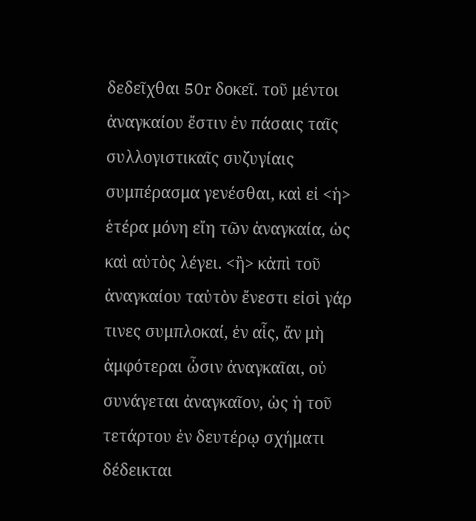δεδεῖχθαι 50r δοκεῖ. τοῦ μέντοι ἀναγκαίου ἔστιν ἐν πάσαις ταῖς συλλογιστικαῖς συζυγίαις συμπέρασμα γενέσθαι, καὶ εἰ <ἡ> ἑτέρα μόνη εἴη τῶν ἀναγκαία, ὡς καὶ αὐτὸς λέγει. <ἢ> κἀπὶ τοῦ ἀναγκαίου ταὐτὸν ἔνεστι εἰσὶ γάρ τινες συμπλοκαί, ἐν αἷς, ἄν μὴ ἀμφότεραι ὦσιν ἀναγκαῖαι, οὐ συνάγεται ἀναγκαῖον, ὡς ἡ τοῦ τετάρτου ἐν δευτέρῳ σχήματι δέδεικται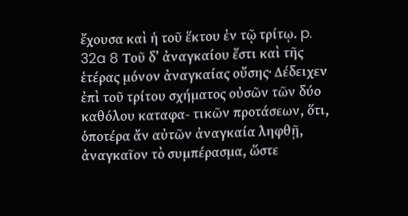ἔχουσα καὶ ἡ τοῦ ἕκτου ἐν τῷ τρίτῳ. p. 32a 8 Τοῦ δ’ ἀναγκαίου ἔστι καὶ τῆς ἑτέρας μόνον ἀναγκαίας οὔσης· Δέδειχεν ἐπὶ τοῦ τρίτου σχήματος οὐσῶν τῶν δύο καθόλου καταφα- τικῶν προτάσεων, ὅτι, ὁποτέρα ἄν αὐτῶν ἀναγκαία ληφθῇ, ἀναγκαῖον τὸ συμπέρασμα, ὥστε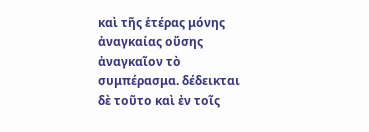καὶ τῆς ἑτέρας μόνης ἀναγκαίας οὔσης ἀναγκαῖον τὸ συμπέρασμα. δέδεικται δὲ τοῦτο καὶ ἐν τοῖς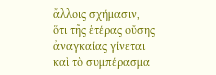ἄλλοις σχήμασιν, ὅτι τῆς ἑτέρας οὔσης ἀναγκαίας γίνεται καὶ τὸ συμπέρασμα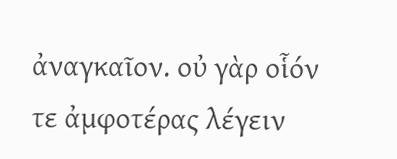ἀναγκαῖον. οὐ γὰρ οἷόν τε ἀμφοτέρας λέγειν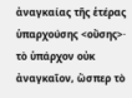ἀναγκαίας τῆς ἑτέρας ὑπαρχούσης <οὔσης>· τὸ ὑπάρχον οὐκ ἀναγκαῖον, ὥσπερ τὸ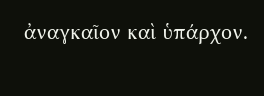ἀναγκαῖον καὶ ὑπάρχον.